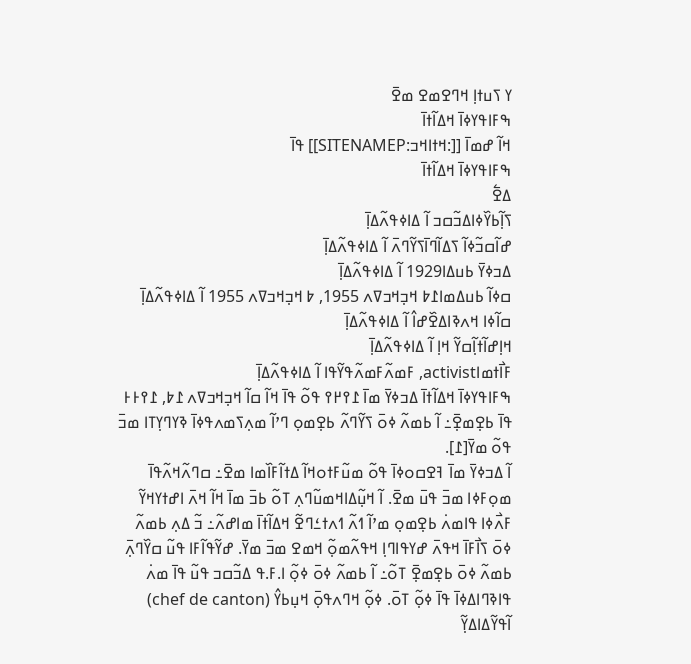ߌ ߖߎߙߊ߲ ߞߣߐߘߐ ߘߐ߫
ߒߓߊߟߌߦߊ߫ ߞߡߊ߬ߙߊ߫
ߞߊ߬ ߝߘߊ߫ [[:ߞߙߊߞߏ:SITENAMEP]] ߟߊ߫
ߒߓߊߟߌߦߊ߫ ߞߡߊ߬ߙߊ߫
ߡߐ߱
ߖߊ߲߬ߕߌ߰ߦߊߡߏ߬ߛߏ ߊ߬ ߡߊߦߟߍ߬ߡߊ߲߫
ߝߊ߬ߛߏ߬ߦߊ߬ ߖߡߊ߬ߣߊ߫ߖߌ߬ߣߍ߫ ߊ߬ ߡߊߦߟߍ߬ߡߊ߲߫
ߡߏߦߌ߫ ߕߎߡߊ1929 ߊ߬ ߡߊߦߟߍ߬ߡߊ߲߫
ߛߦߊ߬ ߕߎߡߘߊ߁߈ ߞߏ߲ߞߏߜߍ 1955, ߈ ߞߏ߲ߞߏߜߍ 1955 ߊ߬ ߡߊߦߟߍ߬ߡߊ߲߫
ߛߊ߬ߦߊ ߞߍߢߊߡߐ߰ߝߊ߮ ߊ߬ ߡߊߦߟߍ߬ߡߊ߲߫
ߞߊ߲ߝߊ߬ߙߊ߲߬ߛߌ߬ ߞߊ߲ ߊ߬ ߡߊߦߟߍ߬ߡߊ߲߫
ߓߊ߯ߙߘߊactivist, ߓߘߍ߬ߓߘߍ߬ߟߌ߬ߟߊ ߊ߬ ߡߊߦߟߍ߬ߡߊ߲߫
ߒߓߊߟߌߦߊ߫ ߞߡߊ߬ߙߊ߫ ߡߏߦߌ߫ ߘߊ߫ ߁߉߂߉ ߟߋ߬ ߟߊ߫ ߞߊ߬ ߛߊ߬ ߞߏ߲ߞߏߜߍ ߁߈, ߁߉߅߅ ߟߊ߫ ߕߐ߲ߘߐ߲߫߸ ߊ߬ ߕߘߍ߬ ߦߋ߫ ߖߌ߬ߣߍ߬ ߕߐ߲ߘߋ߲ ߣߴߊ߬ ߘߍ߲ߖߘߍߟߦߊ߫ ߢߌߣߌ߲ߠߊ ߘߏ߫ ߟߋ߬ ߘߌ߫[߁].
ߊ߬ ߡߏߦߌ߫ ߘߊ߫ ߔߐߛߋߦߊ߫ ߟߋ߬ ߘߎ߬ߓߙߋߞߊ߬ ߡߙߊ߬ߓߊ߰ߘߊ ߘߐ߫߸ ߛߣߍ߬ߞߍ߬ߟߊ߫ ߘߋ߲ߓߦߊ ߘߏ߫ ߟߎ߫ ߘߐ߫. ߊ߬ ߞߎ߲߬ߡߊߞߘߎ߬ߣߍ߲ ߠߋ߬ ߕߏ߫ ߘߊ߫ ߞߊ߬ ߞߍ߫ ߊߝߙߌߞߌ߬ ߓߍ߯ߦߊ ߟߊߘߍ߭ ߕߐ߲ߘߋ߲ ߘߴߊ߬ ߗߍ߬ ߗߍߙߑߣߐ߬ ߞߡߊ߬ߙߊ߫ ߘߊߝߍ߬߸ ߏ߬ ߡߍ߲ ߕߘߍ߬ ߦߋ߫ ߖߊ߯ߓߊ߫ ߞߟߍ߫ ߝߌߟߊߣߊ߲ ߞߟߍ߬ߘߋ߲߬ ߞߘߐ ߘߏ߫ ߘߌ߫. ߝߌ߬ߟߊ߬ߓߊ ߟߎ߬ ߛߌ߰ߣߍ߲߫ ߕߘߍ߬ ߦߋ߫ ߕߐ߲ߘߐ߲߫ ߠߋ߬߸ ߊ߬ ߕߘߍ߬ ߦߋ߫ ߦߋ߲߬ ߊ.ߓ.ߟ ߡߏ߬ߛߏ ߟߎ߬ ߟߊ߫ ߘߍ߭ ߟߊߢߣߊߡߦߊ߫ ߟߊ߫ ߦߋ߲߬ ߠߋ߫. ߦߋ߲߬ ߞߣߍߟߋ߲߫ ߞߎ߲ߕߌ߮ (chef de canton) ߊ߬ߟߌ߬ߡߊߡߌ߲߬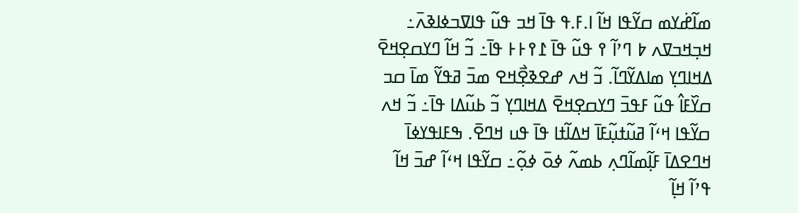ߘߊ߬ߝ߭ߌߘ ߛߌ߬ߟߊ ߞߊ߬ ߊ.ߓ.ߟ ߟߊ߫ ߞߏ ߟߎ߬ ߟߊߜߏߦߊߢߍ߫߸ ߞߏ߲ߞߏߜߍ ߈ ߣߴߊ߬ ߉ ߟߎ߬ ߟߊ߫ ߁߉߅߅ ߟߊ߫߸ ߏ߬ ߞߊ߬ ߣߌߛߐ߲ߞߐ߫ ߡߞߊߣߌ߲ ߘߊߡߌ߬ߣߊ߬. ߏ߬ ߞߍ ߝߐߢߐ߲߯ߞߐ ߘߏ߫ ߥߟߌ߬ ߘߊ߫ ߛߏ ߛߌ߰ߓߊ߮ ߟߎ߬ ߓߟߏ߫ ߣߌߛߐ߲ߞߐ߫ ߡߞߊߣߌ߲ ߏ߬ ߕߎ߬ߡߊ ߟߊ߫߸ ߏ߬ ߞߍ ߛߌ߬ߟߊ ߞߵߊ߬ ߥߎ߬ߙߎ߲߬ߓߊ߫ ߞߡߊ߬ߙߊ ߟߊ߫ ߟߎ ߞߣߐ߫. ߒߓߊߟߌߦߊ߫ ߞߣߐߡߊ߫ ߓߊ߲߬ߘߊ߬ߣߍ߲ ߕߘߍ߬ ߦߋ߫ ߦߋ߲߬߸ ߛߌ߬ߟߊ ߞߵߊ߬ ߝߏ߫ ߞߊ߬ ߟߴߊ߬ ߞߊ߲߬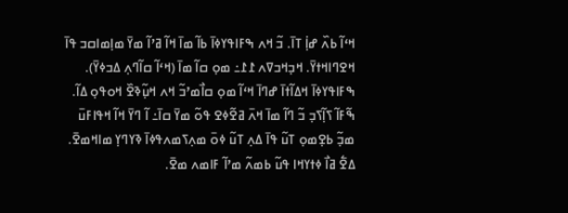ߞߵߊ߬ ߕߍ߰ ߝߊ߲߭ ߠߊ߫. ߏ߬ ߞߍ ߒߓߊߟߌߦߊ߫ ߕߊ߬ ߘߊ߫ ߞߊ߬ ߥߴߊ߬ ߘߌ߫ ߘߊ߲ߘߊߛߏ ߟߊ߫ ߞߐߣߊߞߙߌ߫. ߞߏ߲ߞߏߜߍ ߁߁߸ ߘߋ߲ ߛߊ߬ ߘߊ߫ (ߞߵߊ߬ ߛߊ߬ߣߍ߲ ߡߏߦߌ߫). ߒߓߊߟߌߦߊ߫ ߞߡߊ߬ߙߊ߫ ߝߣߊ߫ ߞߵߊ߬ ߘߋ߲ ߛߊ߯ߘߴߏ߬ ߞߍ ߞߎ߲߬ߢߐ߰ ߞߋߟߋ߲ ߡߊ߬.
ߒ߬ߓߊ߬ ߖߊ߲߬ߖߏ߲ ߏ߬ ߣߊ߬ ߘߊ߫ ߞߍ߫ ߥߐ߬ߦߐ ߟߋ߬ ߘߌ߫ ߛߊ߫߸ ߊ߬ ߣߌ߫ ߞߊ߬ ߞߟߊߓߎ߫ ߘߏ߲߬ ߕߐ߲ߘߋ߲ ߠߎ߬ ߟߊ߫ ߡߍ߲ ߠߎ߬ ߦߋ߫ ߘߍ߲ߖߘߍߟߦߊ߫ ߢߌߣߌ߲ ߘߊߞߘߐ߫. ߡߐ߱ ߥߊ߯ ߦߙߌߞߊ ߟߎ߬ ߕߘߍ߬ ߘߴߊ߬ ߓߊߘߍ ߘߐ߫.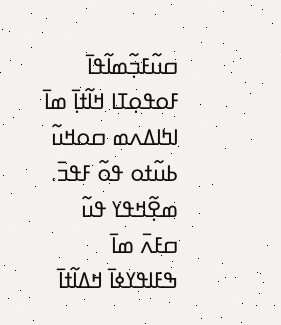ߛߎ߬ߓߏ߲߬ߘߊ߬ߟߊ߫ ߓߋߟߋ߲ߠߊ ߞߊ߬ߙߊ߲߫ ߘߊ߫ ߊߤߊߡߍߘ ߛߋߞߎ߬ ߕߎ߬ߙߋ ߟߋ߬ ߓߟߏ߫. ߘߐ߲߬ߞߟߌ ߟߎ߬ ߛߓߍ߫ ߘߊ߫ ߒߓߊߟߌߦߊ߫ ߞߡߊ߬ߙߊ߫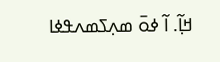ߞߊ߲߬. ߊ߬ ߦߋ߫ ߘߍ߲ߖߘߍߟߦߊ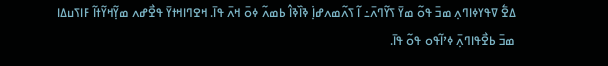ߡߐ߱ ߜߟߌߦߊߣߍ߲ ߘߏ߫ ߟߋ߬ ߘߌ߫ ߖߌ߬ߣߍ߫߸ ߊ߬ ߖߍ߬ߘߍߝߊ߲߭ ߢߊ߰ߢߊ߮ ߕߘߍ߬ ߦߋ߫ ߞߍ߫ ߟߊ߫. ߞߐߣߊߞߙߌ߫ ߟߐ߯ߝߍ ߘߌ߲߬ߞߌ߬ߙߊ߬ ߓߊߖߎߡߊ ߘߏ߫ ߕߐ߯ߟߊߣߍ߲߫ ߦߴߊ߬ߟߋ ߟߋ߬ ߟߊ߫.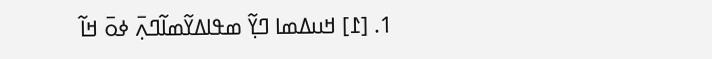1. [߁] ߞߎߡߘߊ ߣߌ߲߬ ߘߟߊߡߌ߬ߘߊ߬ߣߍ߲߫ ߦߋ߫ ߞߊ߬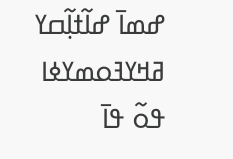ߝߘߊ߫ ߝߊ߬ߙߊ߲߬ߛߌ ߥߞߌߔߋߘߌߦߊ ߟߋ߬ ߟߊ߫